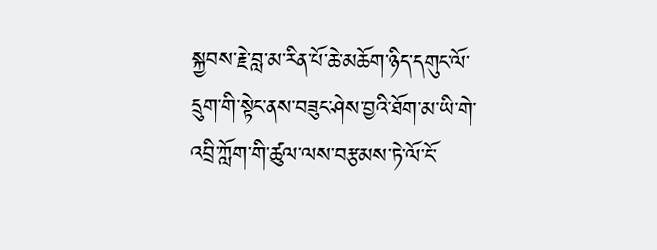སྐྱབས་རྗེ་བླ་མ་རིན་པོ་ཆེ་མཆོག་ཉིད་དགུང་ལོ་དྲུག་གི་སྟེང་ནས་བཟུང་ཤེས་བྱའི་ཐོག་མ་ཡི་གེ་འབྲི་ཀློག་གི་ཚུལ་ལས་བརྩམས་ཏེ་ལོ་ངོ་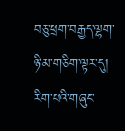བཅུ་ཕྲག་བརྒྱད་ལྷག་ཉི་མ་གཅིག་ལྟར་དུ། རིག་པའི་གཞུང་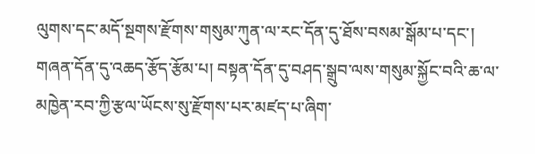ལུགས་དང་མདོ་སྔགས་རྫོགས་གསུམ་ཀུན་ལ་རང་དོན་དུ་ཐོས་བསམ་སྒོམ་པ་དང་། གཞན་དོན་དུ་འཆད་རྩོད་རྩོམ་པ། བསྟན་དོན་དུ་བཤད་སྒྲུབ་ལས་གསུམ་སྐྱོང་བའི་ཆ་ལ་མཁྱེན་རབ་ཀྱི་རྩལ་ཡོངས་སུ་རྫོགས་པར་མཛད་པ་ཞིག་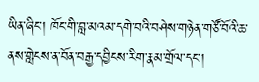ཡིན་ཞིང་། ཁོང་གི་བླ་མའམ་དགེ་བའི་བཤེས་གཉེན་གཙོ་བོའི་ཆ་ནས་གླེངས་ན་བོན་བརྒྱ་དབྱིངས་རིག་རྣམ་གྲོལ་དང་།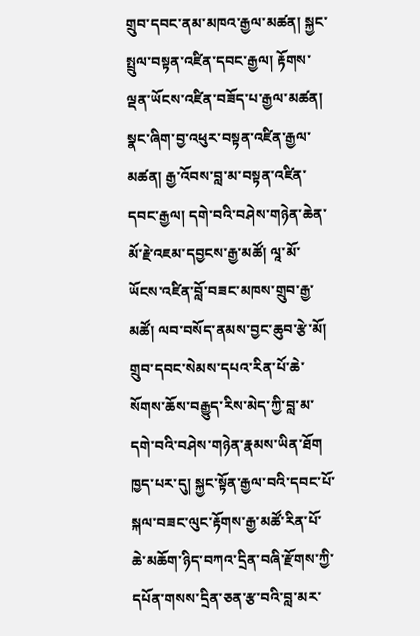གྲུབ་དབང་ནམ་མཁའ་རྒྱལ་མཚན། སྐྱང་སྤྲུལ་བསྟན་འཛིན་དབང་རྒྱལ། རྟོགས་ལྡན་ཡོངས་འཛིན་བཟོད་པ་རྒྱལ་མཚན། སྣང་ཞིག་བྱ་འཕུར་བསྟན་འཛིན་རྒྱལ་མཚན། རྒྱ་འོབས་བླ་མ་བསྟན་འཛིན་དབང་རྒྱལ། དགེ་བའི་བཤེས་གཉེན་ཆེན་མོ་རྗེ་འཇམ་དབྱངས་རྒྱ་མཚོ། ལཱ་མོ་ཡོངས་འཛིན་བློ་བཟང་མཁས་གྲུབ་རྒྱ་མཚོ། ལབ་བསོད་ནམས་བྱང་ཆུབ་རྩེ་མོ། གྲུབ་དབང་སེམས་དཔའ་རིན་པོ་ཆེ་སོགས་ཆོས་བརྒྱུད་རིས་མེད་ཀྱི་བླ་མ་དགེ་བའི་བཤེས་གཉེན་རྣམས་ཡིན་ཐོག ཁྱད་པར་དུ། སྐྱང་སྟོན་རྒྱལ་བའི་དབང་པོ་སྐལ་བཟང་ལུང་རྟོགས་རྒྱ་མཚོ་རིན་པོ་ཆེ་མཆོག་ཉིད་བཀའ་དྲིན་བཞི་རྫོགས་ཀྱི་དཔོན་གསས་དྲིན་ཅན་རྩ་བའི་བླ་མར་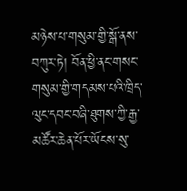མཉེས་པ་གསུམ་གྱི་སྒོ་ནས་བཀུར་ཏེ། བོན་ཕྱི་ནང་གསང་གསུམ་གྱི་གདམས་པའི་ཁྲིད་ལུང་དབང་བཞི་ཐུགས་ཀྱི་རྒྱ་མཚོར་ཆེན་པོར་ཡོངས་སུ་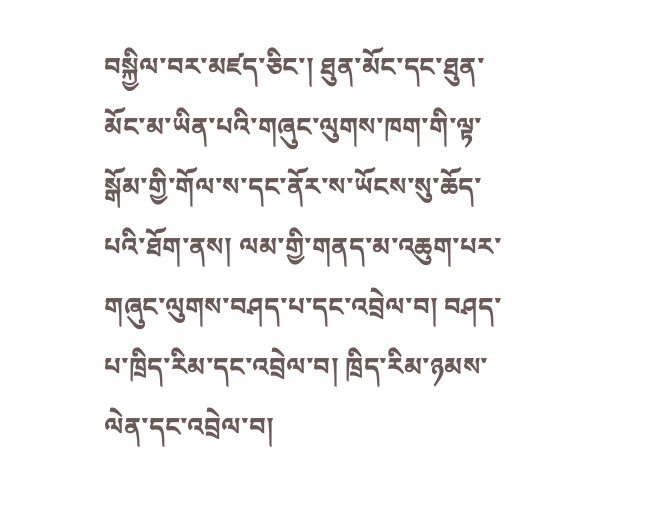བསྐྱིལ་བར་མཛད་ཅིང་། ཐུན་མོང་དང་ཐུན་མོང་མ་ཡིན་པའི་གཞུང་ལུགས་ཁག་གི་ལྟ་སྒོམ་གྱི་གོལ་ས་དང་ནོར་ས་ཡོངས་སུ་ཆོད་པའི་ཐོག་ནས། ལམ་གྱི་གནད་མ་འཆུག་པར་གཞུང་ལུགས་བཤད་པ་དང་འབྲེལ་བ། བཤད་པ་ཁྲིད་རིམ་དང་འབྲེལ་བ། ཁྲིད་རིམ་ཉམས་ལེན་དང་འབྲེལ་བ།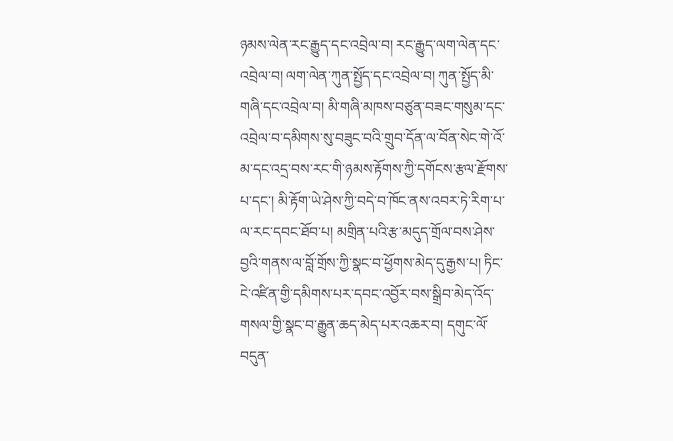ཉམས་ལེན་རང་རྒྱུད་དང་འབྲེལ་བ། རང་རྒྱུད་ལག་ལེན་དང་འབྲེལ་བ། ལག་ལེན་ཀུན་སྤྱོད་དང་འབྲེལ་བ། ཀུན་སྤྱོད་མི་གཞི་དང་འབྲེལ་བ། མི་གཞི་མཁས་བཙུན་བཟང་གསུམ་དང་འབྲེལ་བ་དམིགས་སུ་བཟུང་བའི་གྲུབ་དོན་ལ་བོན་སེང་གེ་འོ་མ་དང་འདྲ་བས་རང་གི་ཉམས་རྟོགས་ཀྱི་དགོངས་རྩལ་རྫོགས་པ་དང་། མི་རྟོག་ཡེ་ཤེས་ཀྱི་བདེ་བ་ཁོང་ནས་འབར་ཏེ་རིག་པ་ལ་རང་དབང་ཐོབ་པ། མགྲིན་པའི་རྩ་མདུད་གྲོལ་བས་ཤེས་བྱའི་གནས་ལ་བློ་གྲོས་ཀྱི་སྣང་བ་ཕྱོགས་མེད་དུ་རྒྱས་པ། ཏིང་ངེ་འཛིན་གྱི་དམིགས་པར་དབང་འབྱོར་བས་སྒྲིབ་མེད་འོད་གསལ་གྱི་སྣང་བ་རྒྱུན་ཆད་མེད་པར་འཆར་བ། དགུང་ལོ་བདུན་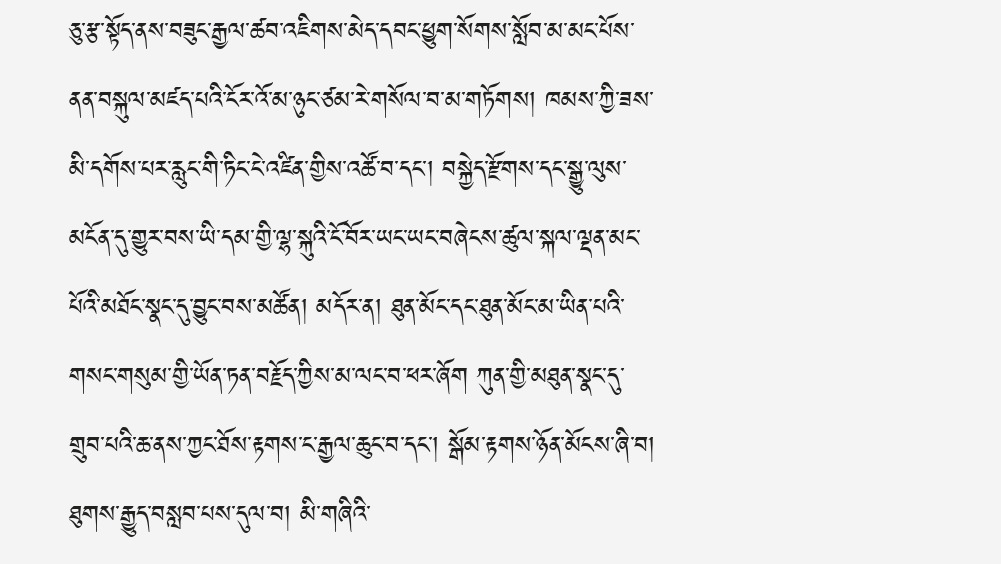ཅུ་རྩ་སྟོད་ནས་བཟུང་རྒྱལ་ཚབ་འཇིགས་མེད་དབང་ཕྱུག་སོགས་སློབ་མ་མང་པོས་ནན་བསྐུལ་མཛད་པའི་ངོར་འོ་མ་ཉུང་ཙམ་རེ་གསོལ་བ་མ་གཏོགས། ཁམས་ཀྱི་ཟས་མི་དགོས་པར་རླུང་གི་ཏིང་ངེ་འཛིན་གྱིས་འཚོ་བ་དང་། བསྐྱེད་རྫོགས་དང་སྒྱུ་ལུས་མངོན་དུ་གྱུར་བས་ཡི་དམ་གྱི་ལྷ་སྐུའི་ངོ་བོར་ཡང་ཡང་བཞེངས་ཚུལ་སྐལ་ལྡན་མང་པོའི་མཐོང་སྣང་དུ་བྱུང་བས་མཚོན། མདོར་ན། ཐུན་མོང་དང་ཐུན་མོང་མ་ཡིན་པའི་གསང་གསུམ་གྱི་ཡོན་ཏན་བརྗོད་ཀྱིས་མ་ལང་བ་ཕར་ཞོག ཀུན་གྱི་མཐུན་སྣང་དུ་གྲུབ་པའི་ཆ་ནས་ཀྱང་ཐོས་རྟགས་ང་རྒྱལ་ཆུང་བ་དང་། སྒོམ་རྟགས་ཉོན་མོངས་ཞི་བ། ཐུགས་རྒྱུད་བསླབ་པས་དུལ་བ། མི་གཞིའི་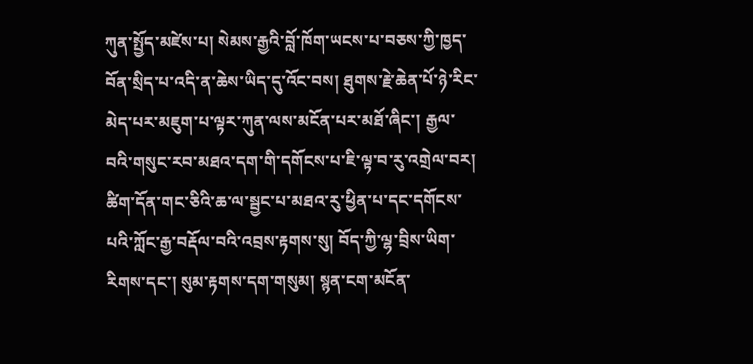ཀུན་སྤྱོད་མཛེས་པ། སེམས་རྒྱའི་བློ་ཁོག་ཡངས་པ་བཅས་ཀྱི་ཁྱད་བོན་སྲིད་པ་འདི་ན་ཆེས་ཡིད་དུ་འོང་བས། ཐུགས་རྗེ་ཆེན་པོ་ཉེ་རིང་མེད་པར་མཇུག་པ་ལྟར་ཀུན་ལས་མངོན་པར་མཐོ་ཞིང་། རྒྱལ་བའི་གསུང་རབ་མཐའ་དག་གི་དགོངས་པ་ཇི་ལྟ་བ་རུ་འགྲེལ་བར། ཚིག་དོན་གང་ཅིའི་ཆ་ལ་སྦྱང་པ་མཐའ་རུ་ཕྱིན་པ་དང་དགོངས་པའི་ཀློང་རྒྱ་བརྡོལ་བའི་འབྲས་རྟགས་སུ། བོད་ཀྱི་ལྷ་བྲིས་ཡིག་རིགས་དང་། སུམ་རྟགས་དག་གསུམ། སྙན་ངག་མངོན་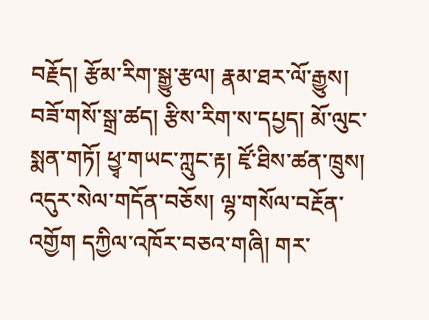བརྗོད། རྩོམ་རིག་སྒྱུ་རྩལ། རྣམ་ཐར་ལོ་རྒྱུས། བཟོ་གསོ་སྒྲ་ཚད། རྩིས་རིག་ས་དཔྱད། མོ་ལུང་སྨན་གཏོ། ཕྱྭ་གཡང་ཀླུང་རྟ། ཛྭོ་ཐིས་ཚན་ཁྲུས། འདུར་སེལ་གདོན་བཅོས། ལྷ་གསོལ་བརྔོན་འགྱོག དཀྱིལ་འཁོར་བཅའ་གཞི། གར་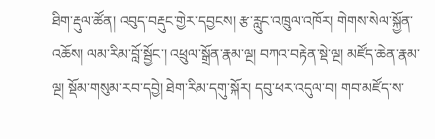ཐིག་རྡུལ་ཚོན། འབུད་བརྡུང་གྱེར་དབྱངས། རྩ་རླུང་འཁྲུལ་འཁོར། གེགས་སེལ་སྐྱོན་འཆོས། ལམ་རིམ་བློ་སྦྱོང་། འཕྲུལ་སྒྲོན་རྣམ་ལྔ། བཀའ་བརྟེན་སྡེ་ལྔ། མཛོད་ཆེན་རྣམ་ལྔ། སྡོམ་གསུམ་རབ་དབྱེ། ཐེག་རིམ་དགུ་སྐོར། དབུ་ཕར་འདུལ་བ། གབ་མཛོད་ས་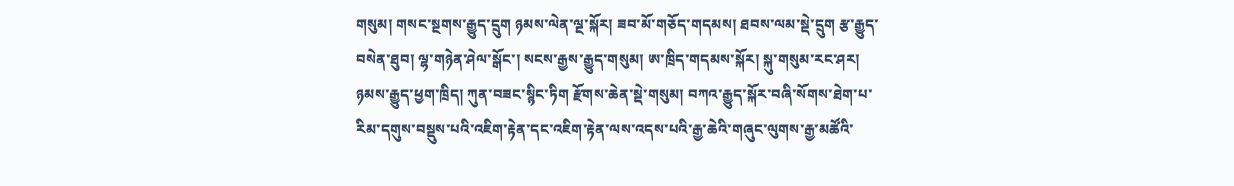གསུམ། གསང་སྔགས་རྒྱུད་དྲུག ཉམས་ལེན་ལྔ་སྐོར། ཟབ་མོ་གཅོད་གདམས། ཐབས་ལམ་སྡེ་དྲུག རྩ་རྒྱུད་བསེན་ཐུབ། ལྷ་གཉེན་ཤེལ་སྒོང་། སངས་རྒྱས་རྒྱུད་གསུམ། ཨ་ཁྲིད་གདམས་སྐོར། སྐུ་གསུམ་རང་ཤར། ཉམས་རྒྱུད་ཕྱག་ཁྲིད། ཀུན་བཟང་སྙིང་ཏིག རྫོགས་ཆེན་སྡེ་གསུམ། བཀའ་རྒྱུད་སྐོར་བཞི་སོགས་ཐེག་པ་རིམ་དགུས་བསྡུས་པའི་འཇིག་རྟེན་དང་འཇིག་རྟེན་ལས་འདས་པའི་རྒྱ་ཆེའི་གཞུང་ལུགས་རྒྱ་མཚོའི་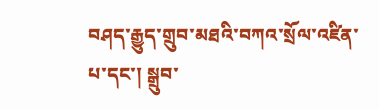བཤད་རྒྱུད་གྲུབ་མཐའི་བཀའ་སྲོལ་འཛིན་པ་དང་། སྒྲུབ་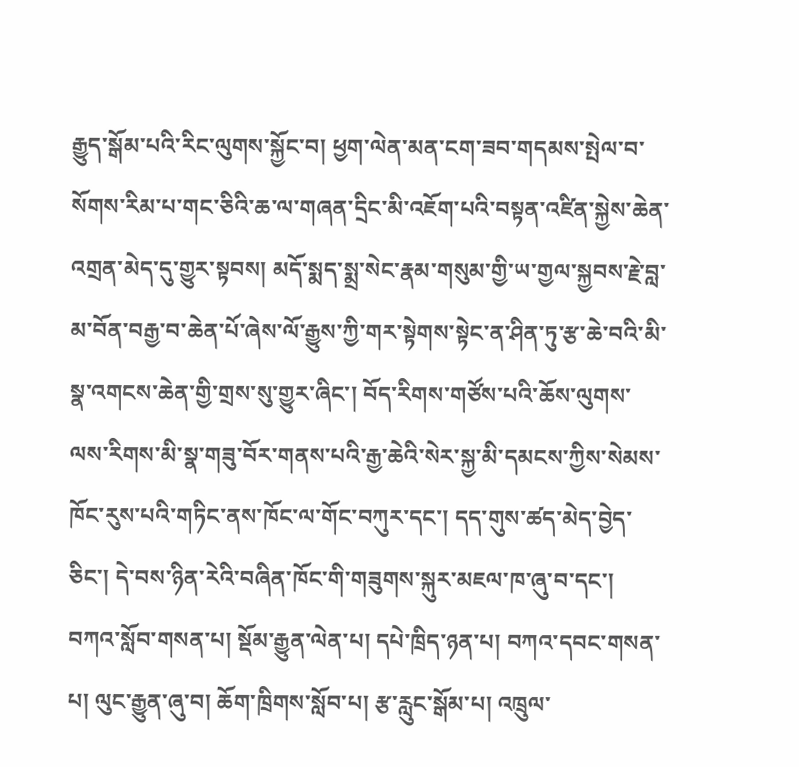རྒྱུད་སྒོམ་པའི་རིང་ལུགས་སྐྱོང་བ། ཕྱག་ལེན་མན་ངག་ཟབ་གདམས་སྤེལ་བ་སོགས་རིམ་པ་གང་ཅིའི་ཆ་ལ་གཞན་དྲིང་མི་འཇོག་པའི་བསྟན་འཛིན་སྐྱེས་ཆེན་འགྲན་མེད་དུ་གྱུར་སྟབས། མདོ་སྨད་སྨྲ་སེང་རྣམ་གསུམ་གྱི་ཡ་གྱལ་སྐྱབས་རྗེ་བླ་མ་བོན་བརྒྱ་བ་ཆེན་པོ་ཞེས་ལོ་རྒྱུས་ཀྱི་གར་སྟེགས་སྟེང་ན་ཤིན་ཏུ་རྩ་ཆེ་བའི་མི་སྣ་འགངས་ཆེན་གྱི་གྲས་སུ་གྱུར་ཞིང་། བོད་རིགས་གཙོས་པའི་ཆོས་ལུགས་ལས་རིགས་མི་སྣ་གཟུ་བོར་གནས་པའི་རྒྱ་ཆེའི་སེར་སྐྱ་མི་དམངས་ཀྱིས་སེམས་ཁོང་རུས་པའི་གཏིང་ནས་ཁོང་ལ་གོང་བཀུར་དང་། དད་གུས་ཚད་མེད་བྱེད་ཅིང་། དེ་བས་ཉིན་རེའི་བཞིན་ཁོང་གི་གཟུགས་སྐུར་མཇལ་ཁ་ཞུ་བ་དང་། བཀའ་སློབ་གསན་པ། སྡོམ་རྒྱུན་ལེན་པ། དཔེ་ཁྲིད་ཉན་པ། བཀའ་དབང་གསན་པ། ལུང་རྒྱུན་ཞུ་བ། ཆོག་ཁྲིགས་སློབ་པ། རྩ་རླུང་སྒོམ་པ། འཁྲུལ་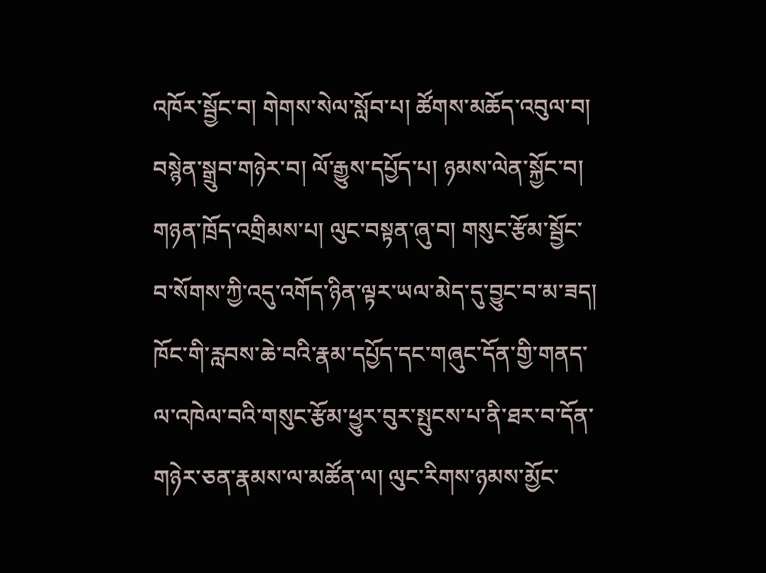འཁོར་སྦྱོང་བ། གེགས་སེལ་སློབ་པ། ཚོགས་མཆོད་འབུལ་བ། བསྙེན་སྒྲུབ་གཉེར་བ། ལོ་རྒྱུས་དཔྱོད་པ། ཉམས་ལེན་སྐྱོང་བ། གཉན་ཁྲོད་འགྲིམས་པ། ལུང་བསྟན་ཞུ་བ། གསུང་རྩོམ་སྦྱོང་བ་སོགས་ཀྱི་འདུ་འགོད་ཉིན་ལྟར་ཡལ་མེད་དུ་བྱུང་བ་མ་ཟད། ཁོང་གི་རླབས་ཆེ་བའི་རྣམ་དཔྱོད་དང་གཞུང་དོན་གྱི་གནད་ལ་འཁེལ་བའི་གསུང་རྩོམ་ཕྱུར་བུར་སྤུངས་པ་ནི་ཐར་བ་དོན་གཉེར་ཅན་རྣམས་ལ་མཚོན་ལ། ལུང་རིགས་ཉམས་མྱོང་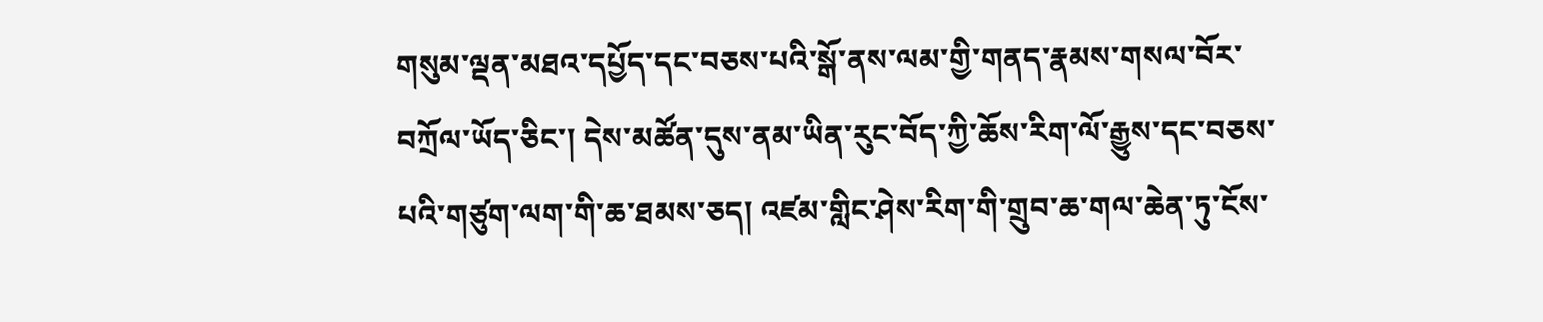གསུམ་ལྡན་མཐའ་དཔྱོད་དང་བཅས་པའི་སྒོ་ནས་ལམ་གྱི་གནད་རྣམས་གསལ་བོར་བཀྲོལ་ཡོད་ཅིང་། དེས་མཚོན་དུས་ནམ་ཡིན་རུང་བོད་ཀྱི་ཆོས་རིག་ལོ་རྒྱུས་དང་བཅས་པའི་གཙུག་ལག་གི་ཆ་ཐམས་ཅད། འཛམ་གླིང་ཤེས་རིག་གི་གྲུབ་ཆ་གལ་ཆེན་ཏུ་ངོས་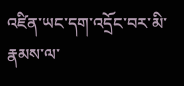འཛིན་ཡང་དག་འདྲོང་བར་མི་རྣམས་ལ་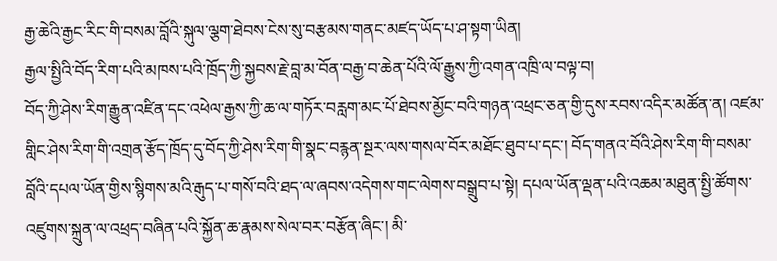རྒྱ་ཆེའི་རྒྱང་རིང་གི་བསམ་བློའི་སྐུལ་ལྕག་ཐེབས་ངེས་སུ་བརྩམས་གནང་མཛད་ཡོད་པ་ཤ་སྟག་ཡིན།
རྒྱལ་སྤྱིའི་བོད་རིག་པའི་མཁས་པའི་ཁྲོད་ཀྱི་སྐྱབས་རྗེ་བླ་མ་བོན་བརྒྱ་བ་ཆེན་པོའི་ལོ་རྒྱུས་ཀྱི་འགན་འཁྲི་ལ་བལྟ་བ།
བོད་ཀྱི་ཤེས་རིག་རྒྱུན་འཛིན་དང་འཕེལ་རྒྱས་ཀྱི་ཆ་ལ་གཏོར་བརླག་མང་པོ་ཐེབས་མྱོང་བའི་གཉན་འཕྲང་ཅན་གྱི་དུས་རབས་འདིར་མཚོན་ན། འཛམ་གླིང་ཤེས་རིག་གི་འགྲན་རྩོད་ཁྲོད་དུ་བོད་ཀྱི་ཤེས་རིག་གི་སྣང་བརྙན་སྔར་ལས་གསལ་བོར་མཐོང་ཐུབ་པ་དང་། བོད་གནའ་བོའི་ཤེས་རིག་གི་བསམ་བློའི་དཔལ་ཡོན་གྱིས་སྙིགས་མའི་རྒུད་པ་གསོ་བའི་ཐད་ལ་ཞབས་འདེགས་གང་ལེགས་བསྒྲུབ་པ་སྟེ། དཔལ་ཡོན་ལྡན་པའི་འཆམ་མཐུན་སྤྱི་ཚོགས་འཛུགས་སྐྲུན་ལ་འཕྲད་བཞིན་པའི་སྐྱོན་ཆ་རྣམས་སེལ་བར་བརྩོན་ཞིང་། མི་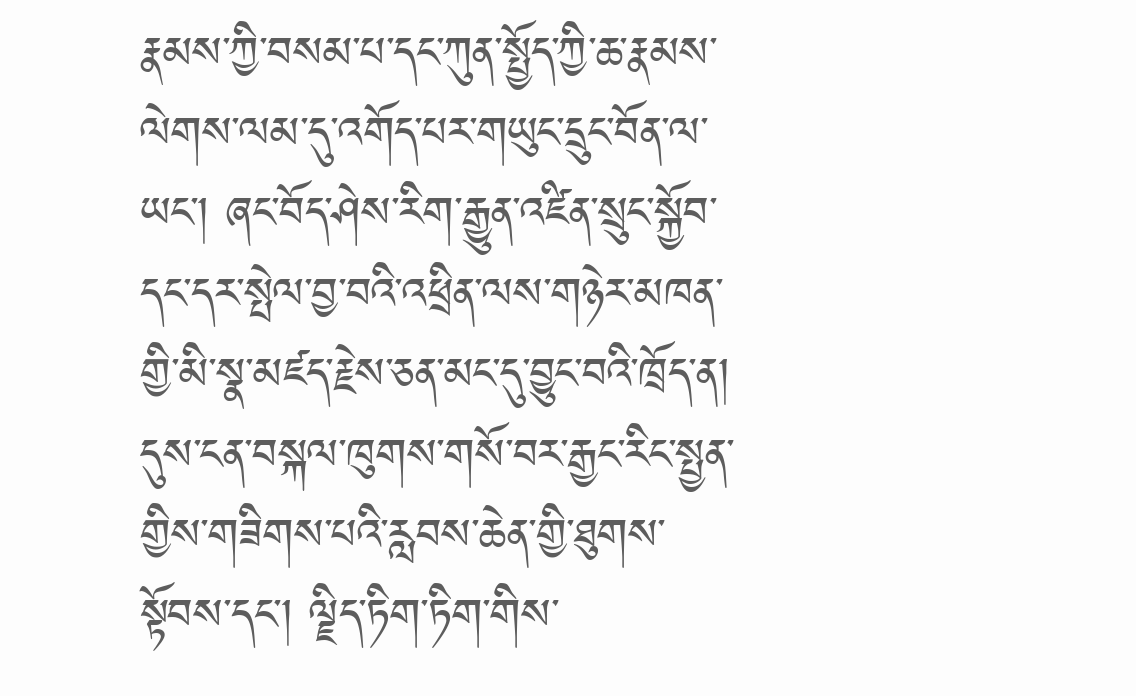རྣམས་ཀྱི་བསམ་པ་དང་ཀུན་སྤྱོད་ཀྱི་ཆ་རྣམས་ལེགས་ལམ་དུ་འགོད་པར་གཡུང་དྲུང་བོན་ལ་ཡང་། ཞང་བོད་ཤེས་རིག་རྒྱུན་འཛིན་སྲུང་སྐྱོབ་དང་དར་སྤེལ་བྱ་བའི་འཕྲིན་ལས་གཉེར་མཁན་གྱི་མི་སྣ་མཛད་རྗེས་ཅན་མང་དུ་བྱུང་བའི་ཁྲོད་ན། དུས་ངན་བསྐལ་ཁུགས་གསོ་བར་རྒྱང་རིང་སྤྱན་གྱིས་གཟིགས་པའི་རླབས་ཆེན་གྱི་ཐུགས་སྟོབས་དང་། ལྗིད་ཏིག་ཏིག་གིས་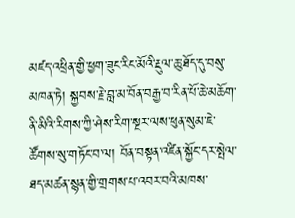མཛད་འཕྲིན་གྱི་ཕྱག་ཟུང་རིང་མོའི་རྔུལ་ཆུ་ཐོད་དུ་བསུ་མཁན་ཏེ། སྐྱབས་རྗེ་བླ་མ་བོན་བརྒྱ་བ་རིན་པོ་ཆེ་མཆོག་ནི་མིའི་རིགས་ཀྱི་ཤེས་རིག་སྔར་ལས་ཕུན་སུམ་ཇེ་ཚོགས་སུ་གཏོང་བ་ལ། བོན་བསྟན་འཛིན་སྐྱོང་དར་སྤེལ་ཐད་མཚན་སྙན་གྱི་གྲགས་པ་འབར་བའི་མཁས་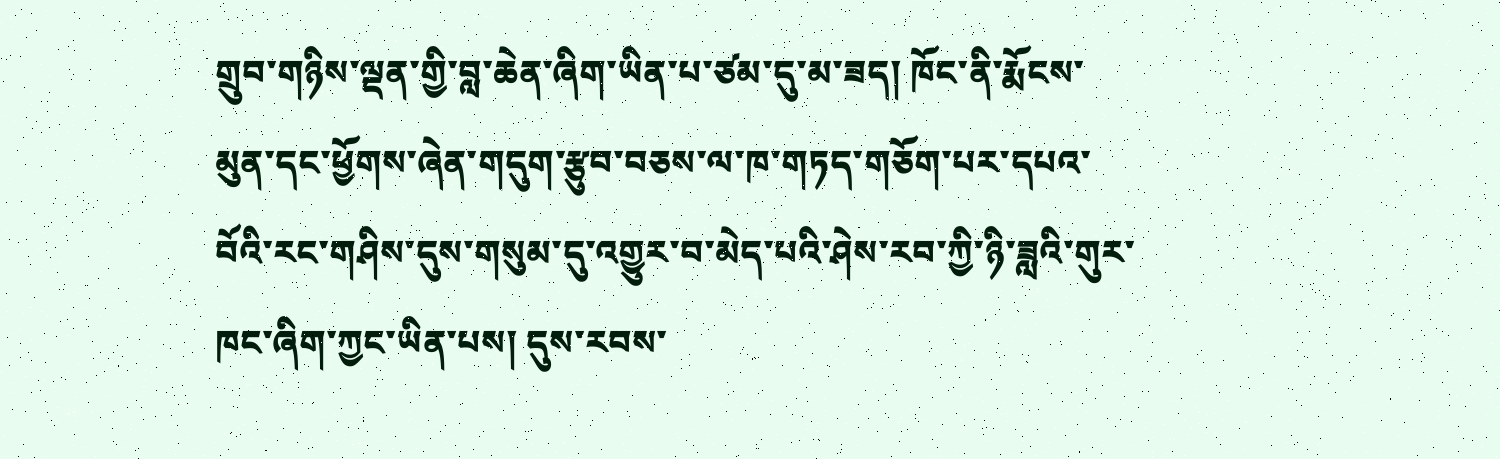གྲུབ་གཉིས་ལྡན་གྱི་བླ་ཆེན་ཞིག་ཡིན་པ་ཙམ་དུ་མ་ཟད། ཁོང་ནི་རྨོངས་མུན་དང་ཕྱོགས་ཞེན་གདུག་རྩུབ་བཅས་ལ་ཁ་གཏད་གཅོག་པར་དཔའ་བོའི་རང་གཤིས་དུས་གསུམ་དུ་འགྱུར་བ་མེད་པའི་ཤེས་རབ་ཀྱི་ཉི་ཟླའི་གུར་ཁང་ཞིག་ཀྱང་ཡིན་པས། དུས་རབས་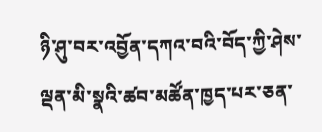ཉི་ཤུ་བར་འབྱོན་དཀའ་བའི་བོད་ཀྱི་ཤེས་ལྡན་མི་སྣའི་ཚབ་མཚོན་ཁྱད་པར་ཅན་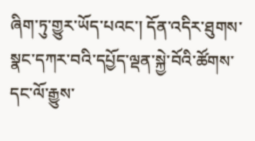ཞིག་ཏུ་གྱུར་ཡོད་པའང་། དོན་འདིར་ཐུགས་སྣང་དཀར་བའི་དཔྱོད་ལྡན་སྐྱེ་བོའི་ཚོགས་དང་ལོ་རྒྱུས་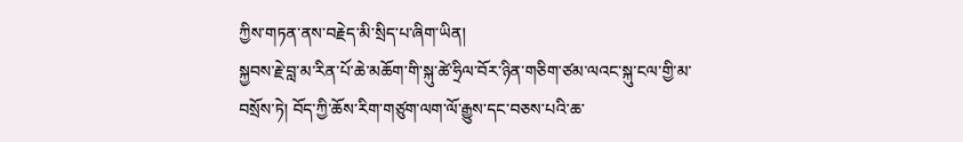ཀྱིས་གཏན་ནས་བརྗེད་མི་སྲིད་པ་ཞིག་ཡིན།
སྐྱབས་རྗེ་བླ་མ་རིན་པོ་ཆེ་མཆོག་གི་སྐུ་ཚེ་ཧྲིལ་བོར་ཉིན་གཅིག་ཙམ་ལའང་སྐུ་ངལ་གྱི་མ་བསྲོས་ཏེ། བོད་ཀྱི་ཆོས་རིག་གཙུག་ལག་ལོ་རྒྱུས་དང་བཅས་པའི་ཆ་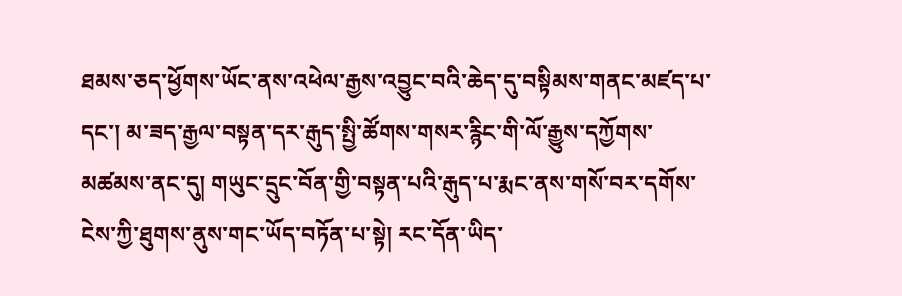ཐམས་ཅད་ཕྱོགས་ཡོང་ནས་འཕེལ་རྒྱས་འབྱུང་བའི་ཆེད་དུ་བསྟིམས་གནང་མཛད་པ་དང་། མ་ཟད་རྒྱལ་བསྟན་དར་རྒུད་སྤྱི་ཚོགས་གསར་རྙིང་གི་ལོ་རྒྱུས་དཀྱོགས་མཚམས་ནང་དུ། གཡུང་དྲུང་བོན་གྱི་བསྟན་པའི་རྒུད་པ་རྨང་ནས་གསོ་བར་དགོས་ངེས་ཀྱི་ཐུགས་ནུས་གང་ཡོད་བཏོན་པ་སྟེ། རང་དོན་ཡིད་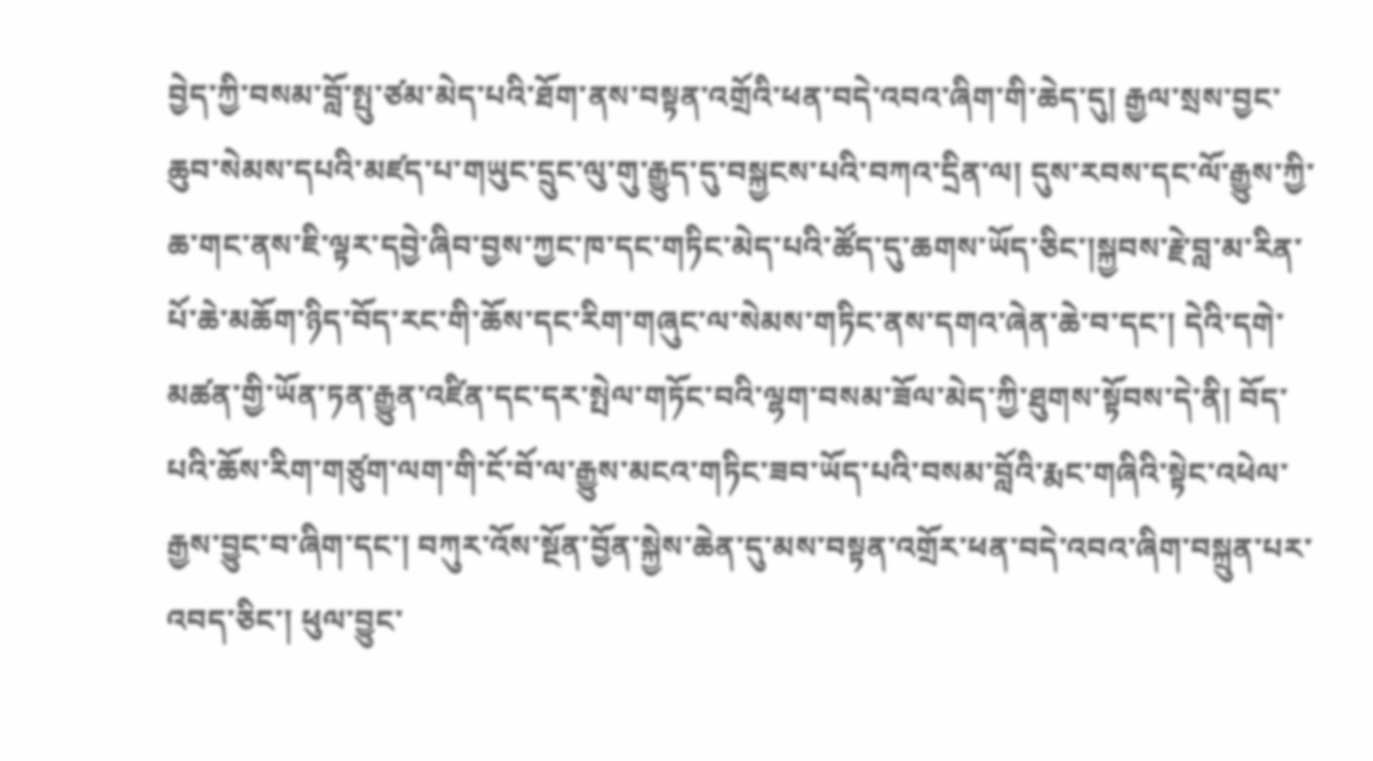བྱེད་ཀྱི་བསམ་བློ་སྤུ་ཙམ་མེད་པའི་ཐོག་ནས་བསྟན་འགྲོའི་ཕན་བདེ་འབའ་ཞིག་གི་ཆེད་དུ། རྒྱལ་སྲས་བྱང་ཆུབ་སེམས་དཔའི་མཛད་པ་གཡུང་དྲུང་ལུ་གུ་རྒྱུད་དུ་བསྐྱངས་པའི་བཀའ་དྲིན་ལ། དུས་རབས་དང་ལོ་རྒྱུས་ཀྱི་ཆ་གང་ནས་ཇི་ལྟར་དབྱེ་ཞིབ་བྱས་ཀྱང་ཁ་དང་གཏིང་མེད་པའི་ཚོད་དུ་ཆགས་ཡོད་ཅིང་།སྐྱབས་རྗེ་བླ་མ་རིན་པོ་ཆེ་མཆོག་ཉིད་བོད་རང་གི་ཆོས་དང་རིག་གཞུང་ལ་སེམས་གཏིང་ནས་དགའ་ཞེན་ཆེ་བ་དང་། དེའི་དགེ་མཚན་གྱི་ཡོན་ཏན་རྒྱུན་འཛིན་དང་དར་སྤེལ་གཏོང་བའི་ལྷག་བསམ་ཟོལ་མེད་ཀྱི་ཐུགས་སྟོབས་དེ་ནི། བོད་པའི་ཆོས་རིག་གཙུག་ལག་གི་ངོ་བོ་ལ་རྒྱུས་མངའ་གཏིང་ཟབ་ཡོད་པའི་བསམ་བློའི་རྨང་གཞིའི་སྟེང་འཕེལ་རྒྱས་བྱུང་བ་ཞིག་དང་། བཀུར་འོས་སྔོན་བྱོན་སྐྱེས་ཆེན་དུ་མས་བསྟན་འགྲོར་ཕན་བདེ་འབའ་ཞིག་བསྐྲུན་པར་འབད་ཅིང་། ཕུལ་བྱུང་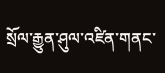སྲོལ་རྒྱུན་ཤུལ་འཛིན་གནང་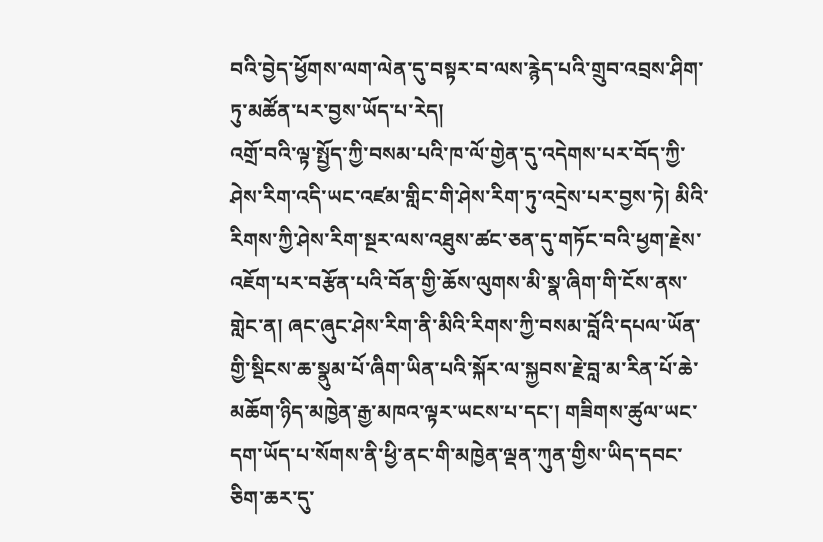བའི་བྱེད་ཕྱོགས་ལག་ལེན་དུ་བསྟར་བ་ལས་རྙེད་པའི་གྲུབ་འབྲས་ཤིག་ཏུ་མཚོན་པར་བྱས་ཡོད་པ་རེད།
འགྲོ་བའི་ལྟ་སྤྱོད་ཀྱི་བསམ་པའི་ཁ་ལོ་གྱེན་དུ་འདེགས་པར་བོད་ཀྱི་ཤེས་རིག་འདི་ཡང་འཛམ་གླིང་གི་ཤེས་རིག་ཏུ་འདྲེས་པར་བྱས་ཏེ། མིའི་རིགས་ཀྱི་ཤེས་རིག་སྔར་ལས་འཐུས་ཚང་ཅན་དུ་གཏོང་བའི་ཕྱག་རྗེས་འཇོག་པར་བརྩོན་པའི་བོན་གྱི་ཆོས་ལུགས་མི་སྣ་ཞིག་གི་ངོས་ནས་གླེང་ན། ཞང་ཞུང་ཤེས་རིག་ནི་མིའི་རིགས་ཀྱི་བསམ་བློའི་དཔལ་ཡོན་གྱི་སྡིངས་ཆ་སྣུམ་པོ་ཞིག་ཡིན་པའི་སྐོར་ལ་སྐྱབས་རྗེ་བླ་མ་རིན་པོ་ཆེ་མཆོག་ཉིད་མཁྱེན་རྒྱ་མཁའ་ལྟར་ཡངས་པ་དང་། གཟིགས་ཚུལ་ཡང་དག་ཡོད་པ་སོགས་ནི་ཕྱི་ནང་གི་མཁྱེན་ལྡན་ཀུན་གྱིས་ཡིད་དབང་ཅིག་ཆར་དུ་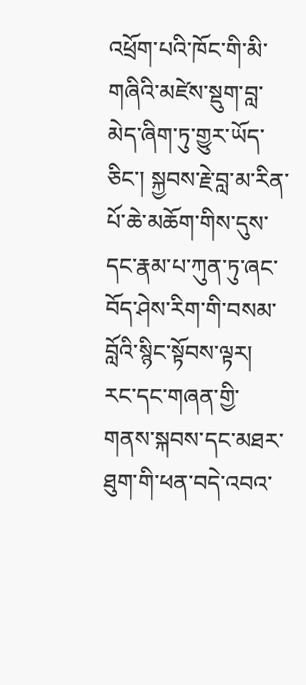འཕྲོག་པའི་ཁོང་གི་མི་གཞིའི་མཛེས་སྡུག་བླ་མེད་ཞིག་ཏུ་གྱུར་ཡོད་ཅིང་། སྐྱབས་རྗེ་བླ་མ་རིན་པོ་ཆེ་མཆོག་གིས་དུས་དང་རྣམ་པ་ཀུན་ཏུ་ཞང་བོད་ཤེས་རིག་གི་བསམ་བློའི་སྙིང་སྟོབས་ལྟར། རང་དང་གཞན་གྱི་གནས་སྐབས་དང་མཐར་ཐུག་གི་ཕན་བདེ་འབའ་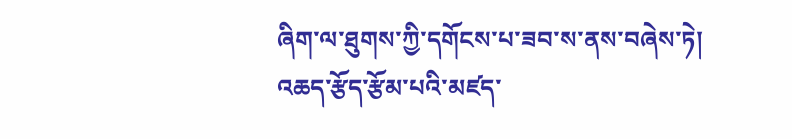ཞིག་ལ་ཐུགས་ཀྱི་དགོངས་པ་ཟབ་ས་ནས་བཞེས་ཏེ། འཆད་རྩོད་རྩོམ་པའི་མཛད་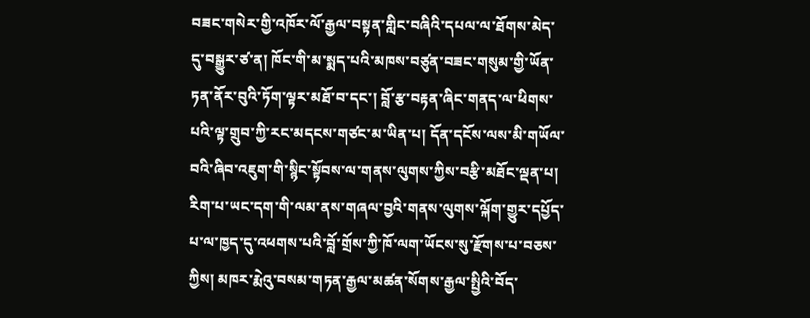བཟང་གསེར་གྱི་འཁོར་ལོ་རྒྱལ་བསྟན་གླིང་བཞིའི་དཔལ་ལ་ཐོགས་མེད་དུ་བསྒྱུར་ཙ་ན། ཁོང་གི་མ་སྨད་པའི་མཁས་བཙུན་བཟང་གསུམ་གྱི་ཡོན་ཏན་ནོར་བུའི་ཏོག་ལྟར་མཐོ་བ་དང་། བློ་རྩ་བརྟན་ཞིང་གནད་ལ་ཕིགས་པའི་ལྟ་གྲུབ་ཀྱི་རང་མདངས་གཙང་མ་ཡིན་པ། དོན་དངོས་ལས་མི་གཡོལ་བའི་ཞིབ་འཇུག་གི་སྙིང་སྟོབས་ལ་གནས་ལུགས་ཀྱིས་བརྩི་མཐོང་ལྡན་པ། རིག་པ་ཡང་དག་གི་ལམ་ནས་གཞལ་བྱའི་གནས་ལུགས་ལྐོག་གྱུར་དཔྱོད་པ་ལ་ཁྱད་དུ་འཕགས་པའི་བློ་གྲོས་ཀྱི་ཁོ་ལག་ཡོངས་སུ་རྫོགས་པ་བཅས་ཀྱིས། མཁར་རྨེའུ་བསམ་གཏན་རྒྱལ་མཚན་སོགས་རྒྱལ་སྤྱིའི་བོད་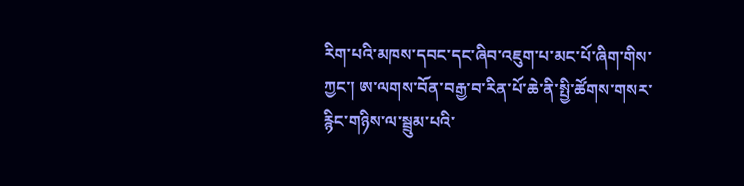རིག་པའི་མཁས་དབང་དང་ཞིབ་འཇུག་པ་མང་པོ་ཞིག་གིས་ཀྱང་། ཨ་ལགས་བོན་བརྒྱ་བ་རིན་པོ་ཆེ་ནི་སྤྱི་ཚོགས་གསར་རྙིང་གཉིས་ལ་སྦྲུམ་པའི་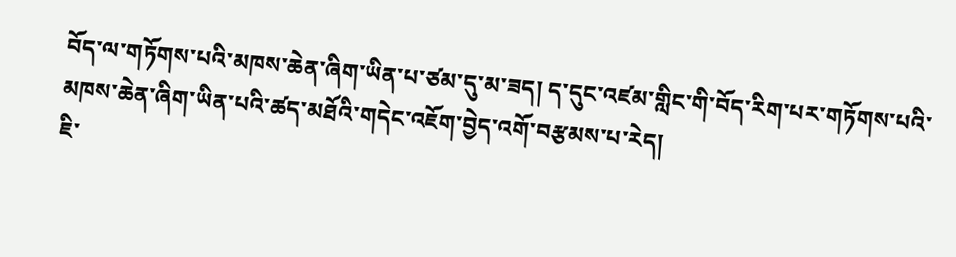བོད་ལ་གཏོགས་པའི་མཁས་ཆེན་ཞིག་ཡིན་པ་ཙམ་དུ་མ་ཟད། ད་དུང་འཛམ་གླིང་གི་བོད་རིག་པར་གཏོགས་པའི་མཁས་ཆེན་ཞིག་ཡིན་པའི་ཚད་མཐོའི་གདེང་འཇོག་བྱེད་འགོ་བརྩམས་པ་རེད།
ཇི་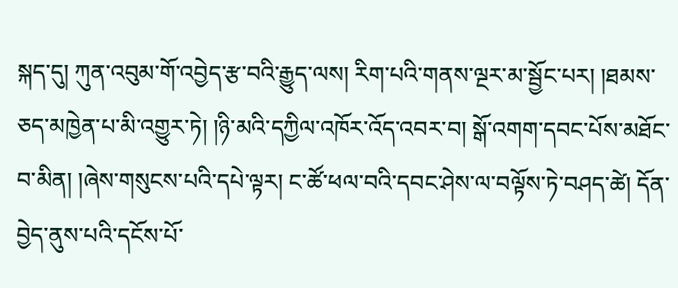སྐད་དུ། ཀུན་འབུམ་གོ་འབྱེད་རྩ་བའི་རྒྱུད་ལས། རིག་པའི་གནས་ལྔར་མ་སྦྱོང་པར། །ཐམས་ཅད་མཁྱེན་པ་མི་འགྱུར་ཏེ། །ཉི་མའི་དཀྱིལ་འཁོར་འོད་འབར་བ། སྒོ་འགག་དབང་པོས་མཐོང་བ་མིན། །ཞེས་གསུངས་པའི་དཔེ་ལྟར། ང་ཚོ་ཕལ་བའི་དབང་ཤེས་ལ་བལྟོས་ཏེ་བཤད་ཚེ། དོན་བྱེད་ནུས་པའི་དངོས་པོ་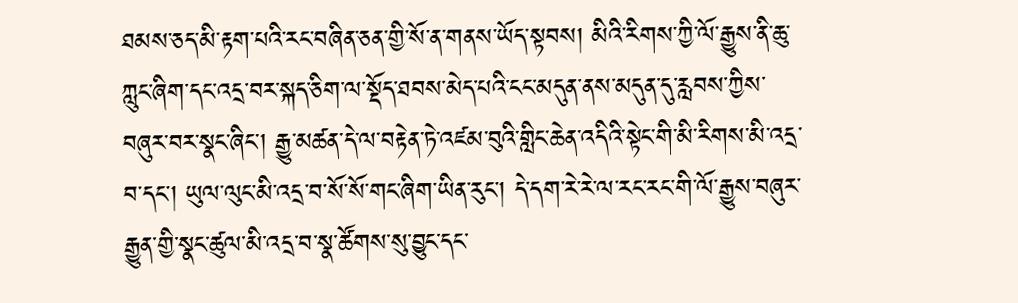ཐམས་ཅད་མི་རྟག་པའི་རང་བཞིན་ཅན་གྱི་སོ་ན་གནས་ཡོད་སྟབས། མིའི་རིགས་ཀྱི་ལོ་རྒྱུས་ནི་ཆུ་ཀླུང་ཞིག་དང་འདྲ་བར་སྐད་ཅིག་ལ་སྡོད་ཐབས་མེད་པའི་ངང་མདུན་ནས་མདུན་དུ་རླབས་ཀྱིས་བཞུར་བར་སྣང་ཞིང་། རྒྱུ་མཚན་དེ་ལ་བརྟེན་ཏེ་འཛམ་བུའི་གླིང་ཆེན་འདིའི་སྟེང་གི་མི་རིགས་མི་འདྲ་བ་དང་། ཡུལ་ལུང་མི་འདྲ་བ་སོ་སོ་གང་ཞིག་ཡིན་རུང་། དེ་དག་རེ་རེ་ལ་རང་རང་གི་ལོ་རྒྱུས་བཞུར་རྒྱུན་གྱི་སྣང་ཚུལ་མི་འདྲ་བ་སྣ་ཚོགས་སུ་བྱུང་དང་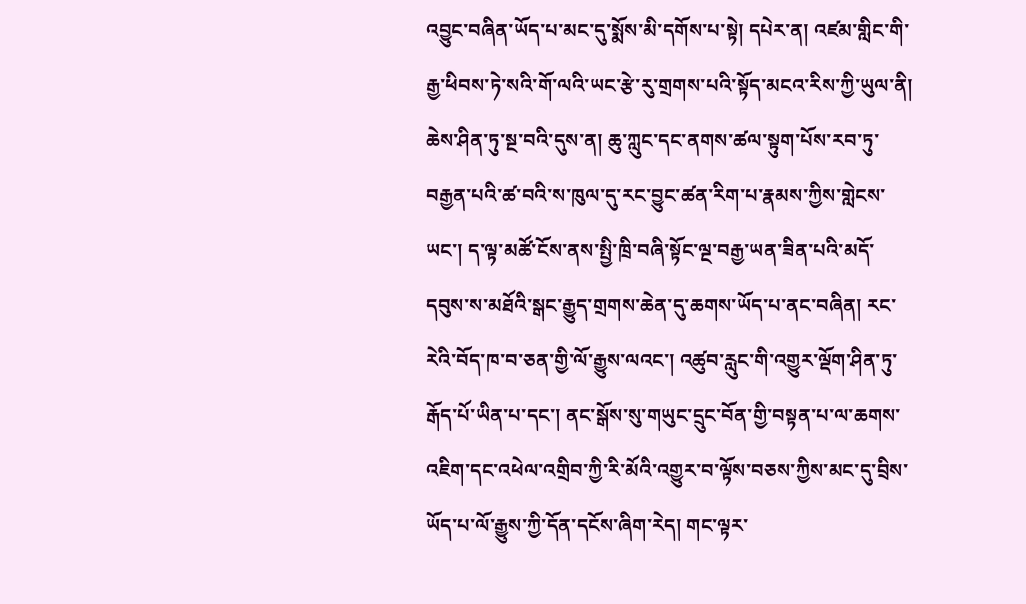འབྱུང་བཞིན་ཡོད་པ་མང་དུ་སྨོས་མི་དགོས་པ་སྟེ། དཔེར་ན། འཛམ་གླིང་གི་རྒྱ་ཕིབས་ཏེ་སའི་གོ་ལའི་ཡང་རྩེ་རུ་གྲགས་པའི་སྟོད་མངའ་རིས་ཀྱི་ཡུལ་ནི། ཆེས་ཤིན་ཏུ་སྔ་བའི་དུས་ན། ཆུ་ཀླུང་དང་ནགས་ཚལ་སྟུག་པོས་རབ་ཏུ་བརྒྱན་པའི་ཚ་བའི་ས་ཁུལ་དུ་རང་བྱུང་ཚན་རིག་པ་རྣམས་ཀྱིས་གླེངས་ཡང་། ད་ལྟ་མཚོ་ངོས་ནས་སྤྱི་ཁྲི་བཞི་སྟོང་ལྔ་བརྒྱ་ཡན་ཟིན་པའི་མདོ་དབུས་ས་མཐོའི་སྒང་རྒྱུད་གྲགས་ཆེན་དུ་ཆགས་ཡོད་པ་ནང་བཞིན། རང་རེའི་བོད་ཁ་བ་ཅན་གྱི་ལོ་རྒྱུས་ལའང་། འཚུབ་རླུང་གི་འགྱུར་ལྡོག་ཤིན་ཏུ་རྒོད་པོ་ཡིན་པ་དང་། ནང་སྒོས་སུ་གཡུང་དྲུང་བོན་གྱི་བསྟན་པ་ལ་ཆགས་འཇིག་དང་འཕེལ་འགྲིབ་ཀྱི་རི་མོའི་འགྱུར་བ་ལྟོས་བཅས་ཀྱིས་མང་དུ་བྲིས་ཡོད་པ་ལོ་རྒྱུས་ཀྱི་དོན་དངོས་ཞིག་རེད། གང་ལྟར་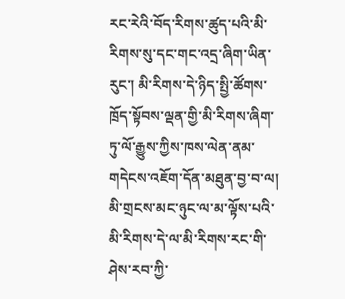རང་རེའི་བོད་རིགས་ཚུད་པའི་མི་རིགས་སུ་དང་གང་འདྲ་ཞིག་ཡིན་རུང་། མི་རིགས་དེ་ཉིད་སྤྱི་ཚོགས་ཁྲོད་སྟོབས་ལྡན་གྱི་མི་རིགས་ཞིག་ཏུ་ལོ་རྒྱུས་ཀྱིས་ཁས་ལེན་ནམ་གདེངས་འཇོག་དོན་མཐུན་བྱ་བ་ལ། མི་གྲངས་མང་ཉུང་ལ་མ་ལྟོས་པའི་མི་རིགས་དེ་ལ་མི་རིགས་རང་གི་ཤེས་རབ་ཀྱི་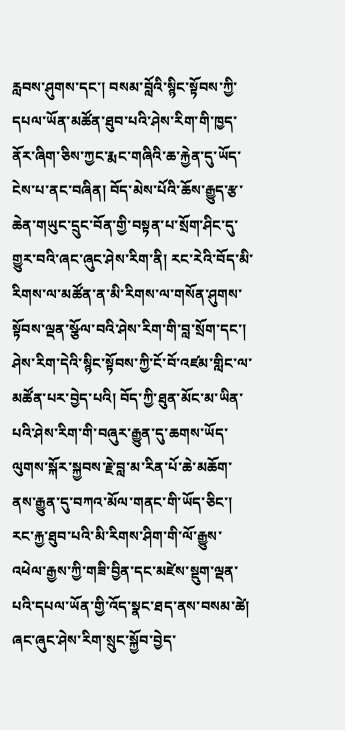རླབས་ཤུགས་དང་། བསམ་བློའི་སྙིང་སྟོབས་ཀྱི་དཔལ་ཡོན་མཚོན་ཐུབ་པའི་ཤེས་རིག་གི་ཁྱད་ནོར་ཞིག་ཅིས་ཀྱང་རྨང་གཞིའི་ཆ་རྐྱེན་དུ་ཡོད་ངེས་པ་ནང་བཞིན། བོད་མེས་པོའི་ཆོས་རྒྱུད་རྩ་ཆེན་གཡུང་དྲུང་བོན་གྱི་བསྟན་པ་སྲོག་ཤིང་དུ་གྱུར་བའི་ཞང་ཞུང་ཤེས་རིག་ནི། རང་རེའི་བོད་མི་རིགས་ལ་མཚོན་ན་མི་རིགས་ལ་གསོན་ཤུགས་སྟོབས་ལྡན་སྩོལ་བའི་ཤེས་རིག་གི་བླ་སྲོག་དང་། ཤེས་རིག་དེའི་སྙིང་སྟོབས་ཀྱི་ངོ་བོ་འཛམ་གླིང་ལ་མཚོན་པར་བྱེད་པའི། བོད་ཀྱི་ཐུན་མོང་མ་ཡིན་པའི་ཤེས་རིག་གི་བཞུར་རྒྱུན་དུ་ཆགས་ཡོད་ལུགས་སྐོར་སྐྱབས་རྗེ་བླ་མ་རིན་པོ་ཆེ་མཆོག་ནས་རྒྱུན་དུ་བཀའ་མོལ་གནང་གི་ཡོད་ཅིང་། རང་རྐྱ་ཐུབ་པའི་མི་རིགས་ཤིག་གི་ལོ་རྒྱུས་འཕེལ་རྒྱས་ཀྱི་གཟི་བྱིན་དང་མཛེས་སྡུག་ལྡན་པའི་དཔལ་ཡོན་གྱི་འོད་སྣང་ཐད་ནས་བསམ་ཚེ། ཞང་ཞུང་ཤེས་རིག་སྲུང་སྐྱོབ་བྱེད་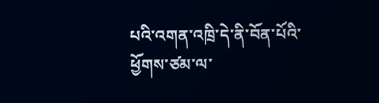པའི་འགན་འཁྲི་དེ་ནི་བོན་པོའི་ཕྱོགས་ཙམ་ལ་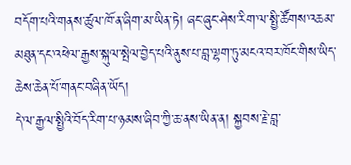བདོག་པའི་གནས་ཚུལ་ཁོ་ན་ཞིག་མ་ཡིན་ཏེ། ཞང་ཞུང་ཤེས་རིག་ལ་སྤྱི་ཚོགས་འཆམ་མཐུན་དང་འཕེལ་རྒྱས་སྐུལ་སྤེལ་བྱེད་པའི་ནུས་པ་བླ་ལྷག་ཏུ་མངའ་བར་ཁོང་གིས་ཡིད་ཆེས་ཆེན་པོ་གནང་བཞིན་ཡོད།
དེ་ལ་རྒྱལ་སྤྱིའི་བོད་རིག་པ་ཉམས་ཞིབ་ཀྱི་ཆ་ནས་ཡིན་ན། སྐྱབས་རྗེ་བླ་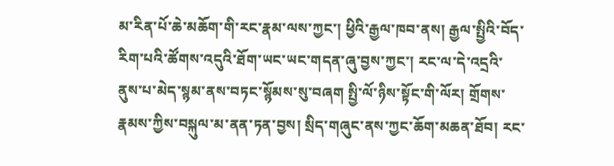མ་རིན་པོ་ཆེ་མཆོག་གི་རང་རྣམ་ལས་ཀྱང་། ཕྱིའི་རྒྱལ་ཁབ་ནས། རྒྱལ་སྤྱིའི་བོད་རིག་པའི་ཚོགས་འདུའི་ཐོག་ཡང་ཡང་གདན་ཞུ་བྱས་ཀྱང་། རང་ལ་དེ་འདྲའི་ནུས་པ་མེད་སྙམ་ནས་བཏང་སྙོམས་སུ་བཞག སྤྱི་ལོ་ཉིས་སྟོང་གི་ལོར། གྲོགས་རྣམས་ཀྱིས་བསྐུལ་མ་ནན་ཏན་བྱས། སྲིད་གཞུང་ནས་ཀྱང་ཆོག་མཆན་ཐོབ། རང་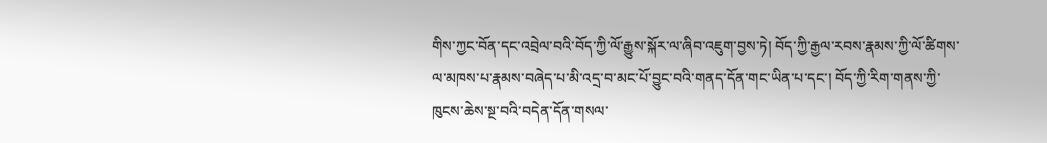གིས་ཀྱང་བོན་དང་འབྲེལ་བའི་བོད་ཀྱི་ལོ་རྒྱུས་སྐོར་ལ་ཞིབ་འཇུག་བྱས་ཏེ། བོད་ཀྱི་རྒྱལ་རབས་རྣམས་ཀྱི་ལོ་ཚིགས་ལ་མཁས་པ་རྣམས་བཞེད་པ་མི་འདྲ་བ་མང་པོ་བྱུང་བའི་གནད་དོན་གང་ཡིན་པ་དང་། བོད་ཀྱི་རིག་གནས་ཀྱི་ཁུངས་ཆེས་སྔ་བའི་བདེན་དོན་གསལ་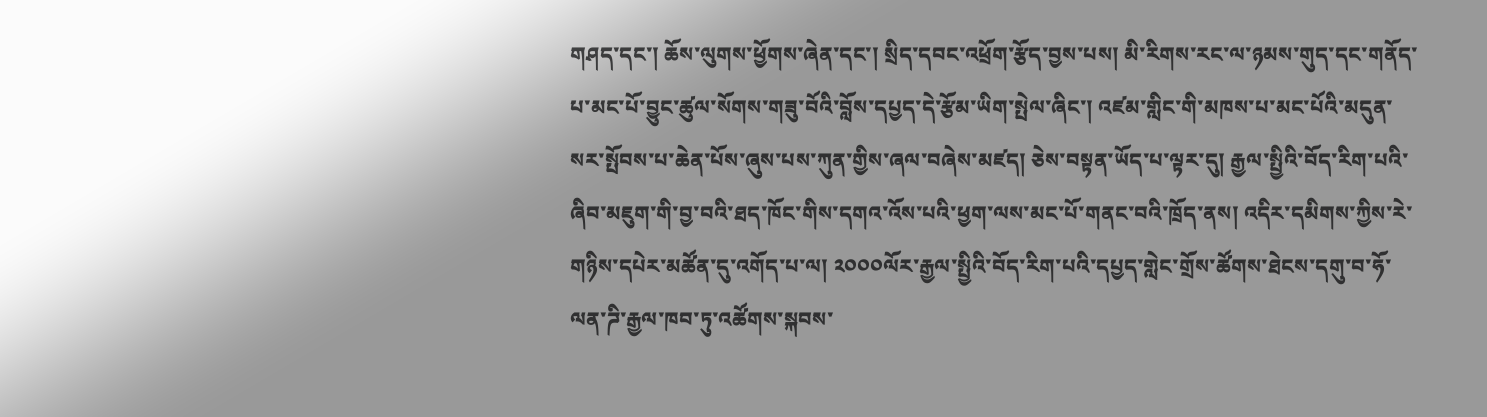གཤད་དང་། ཆོས་ལུགས་ཕྱོགས་ཞེན་དང་། སྲིད་དབང་འཕྲོག་རྩོད་བྱས་པས། མི་རིགས་རང་ལ་ཉམས་གུད་དང་གནོད་པ་མང་པོ་བྱུང་ཚུལ་སོགས་གཟུ་བོའི་བློས་དཔྱད་དེ་རྩོམ་ཡིག་སྤེལ་ཞིང་། འཛམ་གླིང་གི་མཁས་པ་མང་པོའི་མདུན་སར་སྤོབས་པ་ཆེན་པོས་ཞུས་པས་ཀུན་གྱིས་ཞལ་བཞེས་མཛད། ཅེས་བསྟན་ཡོད་པ་ལྟར་དུ། རྒྱལ་སྤྱིའི་བོད་རིག་པའི་ཞིབ་མཇུག་གི་བྱ་བའི་ཐད་ཁོང་གིས་དགའ་འོས་པའི་ཕྱག་ལས་མང་པོ་གནང་བའི་ཁྲོད་ནས། འདིར་དམིགས་ཀྱིས་རེ་གཉིས་དཔེར་མཚོན་དུ་འགོད་པ་ལ། ༢༠༠༠ལོར་རྒྱལ་སྤྱིའི་བོད་རིག་པའི་དཔྱད་གླེང་གྲོས་ཚོགས་ཐེངས་དགུ་བ་ཧོ་ལན་ཌི་རྒྱལ་ཁབ་ཏུ་འཚོགས་སྐབས་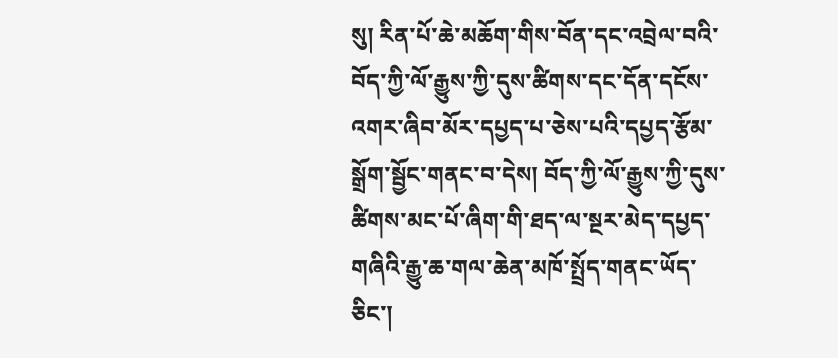སུ། རིན་པོ་ཆེ་མཆོག་གིས་བོན་དང་འབྲེལ་བའི་བོད་ཀྱི་ལོ་རྒྱུས་ཀྱི་དུས་ཚིགས་དང་དོན་དངོས་འགར་ཞིབ་མོར་དཔྱད་པ་ཅེས་པའི་དཔྱད་རྩོམ་སྒྲོག་སྦྱོང་གནང་བ་དེས། བོད་ཀྱི་ལོ་རྒྱུས་ཀྱི་དུས་ཚིགས་མང་པོ་ཞིག་གི་ཐད་ལ་སྔར་མེད་དཔྱད་གཞིའི་རྒྱུ་ཆ་གལ་ཆེན་མཁོ་སྤྲོད་གནང་ཡོད་ཅིང་།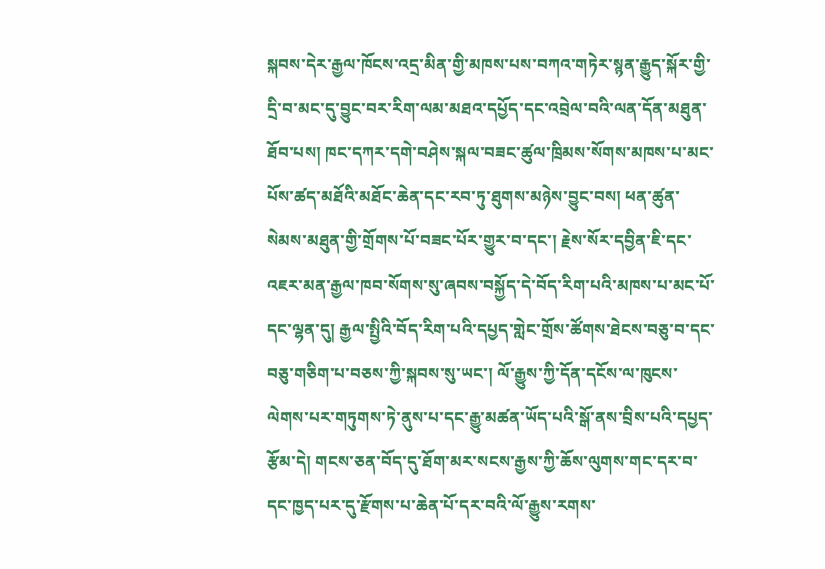སྐབས་དེར་རྒྱལ་ཁོངས་འདྲ་མིན་གྱི་མཁས་པས་བཀའ་གཏེར་སྙན་རྒྱུད་སྐོར་གྱི་དྲི་བ་མང་དུ་བྱུང་བར་རིག་ལམ་མཐའ་དཔྱོད་དང་འབྲེལ་བའི་ལན་དོན་མཐུན་ཐོབ་པས། ཁང་དཀར་དགེ་བཤེས་སྐལ་བཟང་ཚུལ་ཁྲིམས་སོགས་མཁས་པ་མང་པོས་ཚད་མཐོའི་མཐོང་ཆེན་དང་རབ་ཏུ་ཐུགས་མཉེས་བྱུང་བས། ཕན་ཚུན་སེམས་མཐུན་གྱི་གྲོགས་པོ་བཟང་པོར་གྱུར་བ་དང་། རྗེས་སོར་དབྱིན་ཇི་དང་འཇར་མན་རྒྱལ་ཁབ་སོགས་སུ་ཞབས་བསྐྱོད་དེ་བོད་རིག་པའི་མཁས་པ་མང་པོ་དང་ལྷན་དུ། རྒྱལ་སྤྱིའི་བོད་རིག་པའི་དཔྱད་གླེང་གྲོས་ཚོགས་ཐེངས་བཅུ་བ་དང་བཅུ་གཅིག་པ་བཅས་ཀྱི་སྐབས་སུ་ཡང་། ལོ་རྒྱུས་ཀྱི་དོན་དངོས་ལ་ཁུངས་ལེགས་པར་གཏུགས་ཏེ་ནུས་པ་དང་རྒྱུ་མཚན་ཡོད་པའི་སྒོ་ནས་བྲིས་པའི་དཔྱད་རྩོམ་དེ། གངས་ཅན་བོད་དུ་ཐོག་མར་སངས་རྒྱས་ཀྱི་ཆོས་ལུགས་གང་དར་བ་དང་ཁྱད་པར་དུ་རྫོགས་པ་ཆེན་པོ་དར་བའི་ལོ་རྒྱུས་རགས་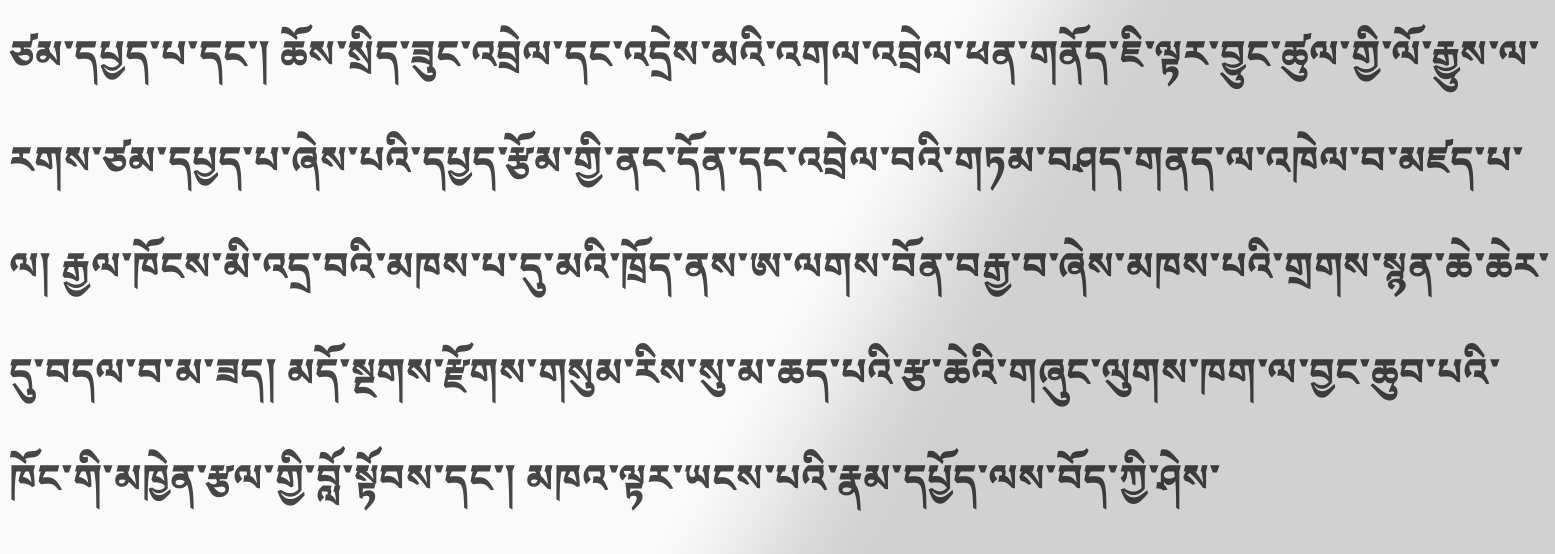ཙམ་དཔྱད་པ་དང་། ཆོས་སྲིད་ཟུང་འབྲེལ་དང་འདྲེས་མའི་འགལ་འབྲེལ་ཕན་གནོད་ཇི་ལྟར་བྱུང་ཚུལ་གྱི་ལོ་རྒྱུས་ལ་རགས་ཙམ་དཔྱད་པ་ཞེས་པའི་དཔྱད་རྩོམ་གྱི་ནང་དོན་དང་འབྲེལ་བའི་གཏམ་བཤད་གནད་ལ་འཁེལ་བ་མཛད་པ་ལ། རྒྱལ་ཁོངས་མི་འདྲ་བའི་མཁས་པ་དུ་མའི་ཁྲོད་ནས་ཨ་ལགས་བོན་བརྒྱ་བ་ཞེས་མཁས་པའི་གྲགས་སྙན་ཆེ་ཆེར་དུ་བདལ་བ་མ་ཟད། མདོ་སྔགས་རྫོགས་གསུམ་རིས་སུ་མ་ཆད་པའི་རྩ་ཆེའི་གཞུང་ལུགས་ཁག་ལ་བྱང་ཆུབ་པའི་ཁོང་གི་མཁྱེན་རྩལ་གྱི་བློ་སྟོབས་དང་། མཁའ་ལྟར་ཡངས་པའི་རྣམ་དཔྱོད་ལས་བོད་ཀྱི་ཤེས་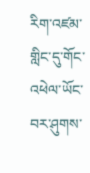རིག་འཛམ་གླིང་དུ་གོང་འཕེལ་ཡོང་བར་ཤུགས་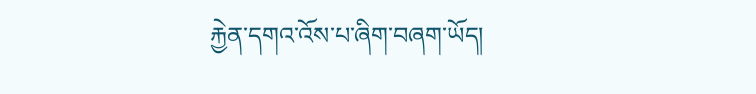རྐྱེན་དགའ་འོས་པ་ཞིག་བཞག་ཡོད།